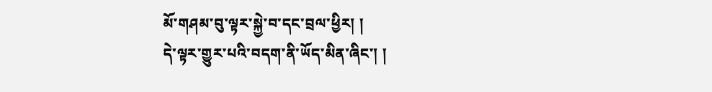མོ་གཤམ་བུ་ལྟར་སྐྱེ་བ་དང་བྲལ་ཕྱིར། །
དེ་ལྟར་གྱུར་པའི་བདག་ནི་ཡོད་མིན་ཞིང་། །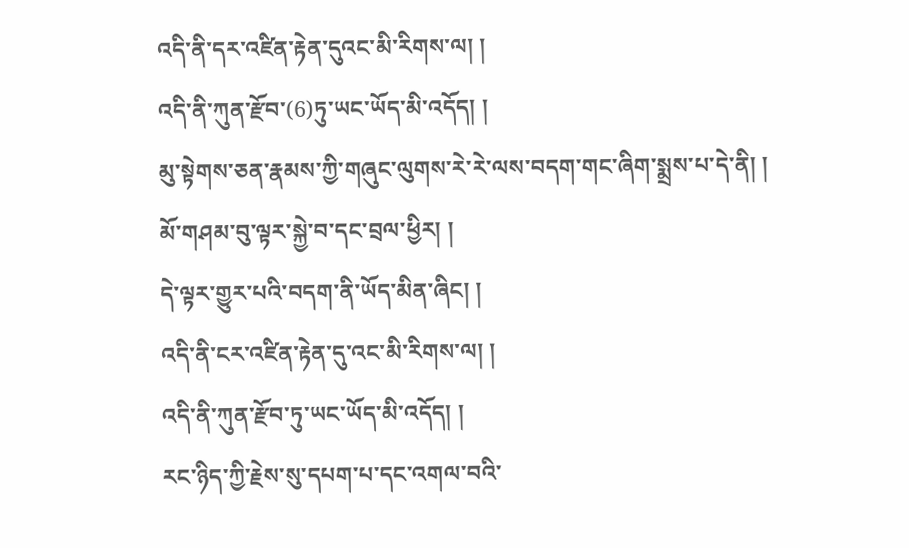འདི་ནི་དར་འཛིན་རྟེན་དུའང་མི་རིགས་ལ། །
འདི་ནི་ཀུན་རྫོབ་(6)ཏུ་ཡང་ཡོད་མི་འདོད། །
མུ་སྟེགས་ཅན་རྣམས་ཀྱི་གཞུང་ལུགས་རེ་རེ་ལས་བདག་གང་ཞིག་སྨྲས་པ་དེ་ནི། །
མོ་གཤམ་བུ་ལྟར་སྐྱེ་བ་དང་བྲལ་ཕྱིར། །
དེ་ལྟར་གྱུར་པའི་བདག་ནི་ཡོད་མིན་ཞིང། །
འདི་ནི་ངར་འཛིན་རྟེན་དུ་འང་མི་རིགས་ལ། །
འདི་ནི་ཀུན་རྫོབ་ཏུ་ཡང་ཡོད་མི་འདོད། །
རང་ཉིད་ཀྱི་རྗེས་སུ་དཔག་པ་དང་འགལ་བའི་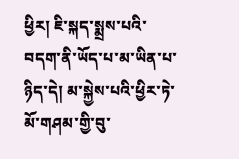ཕྱིར། ཇི་སྐད་སྨྲས་པའི་བདག་ནི་ཡོད་པ་མ་ཡིན་པ་ཉིད་དེ། མ་སྐྱེས་པའི་ཕྱིར་ཏེ་མོ་གཤམ་གྱི་བུ་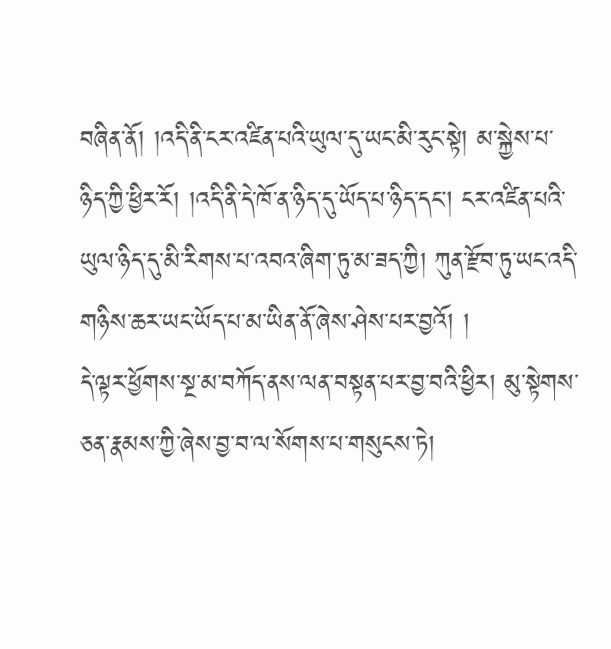བཞིན་ནོ། །འདི་ནི་ངར་འཛིན་པའི་ཡུལ་དུ་ཡང་མི་རུང་སྟེ། མ་སྐྱེས་པ་ཉིད་ཀྱི་ཕྱིར་རོ། །འདི་ནི་དེ་ཁོ་ན་ཉིད་དུ་ཡོད་པ་ཉིད་དང། ངར་འཛིན་པའི་ཡུལ་ཉིད་དུ་མི་རིགས་པ་འབའ་ཞིག་ཏུ་མ་ཟད་ཀྱི། ཀུན་རྫོབ་ཏུ་ཡང་འདི་གཉིས་ཆར་ཡང་ཡོད་པ་མ་ཡིན་ནོ་ཞེས་ཤེས་པར་བྱའོ། །
དེ་ལྟར་ཕྱོགས་སྔ་མ་བཀོད་ནས་ལན་བསྟན་པར་བྱ་བའི་ཕྱིར། མུ་སྟེགས་ཅན་རྣམས་ཀྱི་ཞེས་བྱ་བ་ལ་སོགས་པ་གསུངས་ཏེ།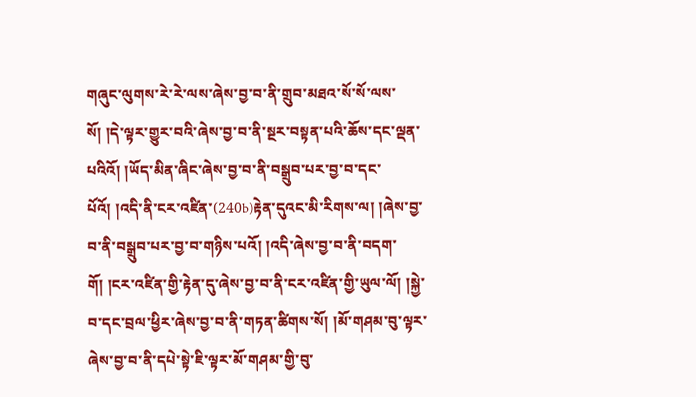གཞུང་ལུགས་རེ་རེ་ལས་ཞེས་བྱ་བ་ནི་གྲུབ་མཐའ་སོ་སོ་ལས་སོ། །དེ་ལྟར་གྱུར་བའི་ཞེས་བྱ་བ་ནི་སྔར་བསྟན་པའི་ཆོས་དང་ལྡན་པའིའོ། །ཡོད་མིན་ཞིང་ཞེས་བྱ་བ་ནི་བསྒྲུབ་པར་བྱ་བ་དང་པོའོ། །འདི་ནི་ངར་འཛིན་(240b)རྟེན་དུའང་མི་རིགས་ལ། །ཞེས་བྱ་བ་ནི་བསྒྲུབ་པར་བྱ་བ་གཉིས་པའོ། །འདི་ཞེས་བྱ་བ་ནི་བདག་གོ། །ངར་འཛིན་གྱི་རྟེན་དུ་ཞེས་བྱ་བ་ནི་ངར་འཛིན་གྱི་ཡུལ་ལོ། །སྐྱེ་བ་དང་བྲལ་ཕྱིར་ཞེས་བྱ་བ་ནི་གཏན་ཚིགས་སོ། །མོ་གཤམ་བུ་ལྟར་ཞེས་བྱ་བ་ནི་དཔེ་སྟེ་ཇི་ལྟར་མོ་གཤམ་གྱི་བུ་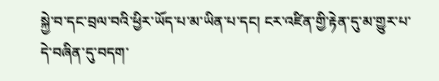སྐྱེ་བ་དང་བྲལ་བའི་ཕྱིར་ཡོད་པ་མ་ཡིན་པ་དང། ངར་འཛིན་གྱི་རྟེན་དུ་མ་གྱུར་པ་དེ་བཞིན་དུ་བདག་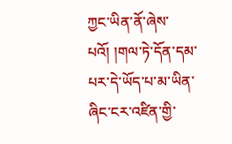ཀྱང་ཡིན་ནོ་ཞེས་པའོ། །གལ་ཏེ་དོན་དམ་པར་དེ་ཡོད་པ་མ་ཡིན་ཞིང་ངར་འཛིན་གྱི་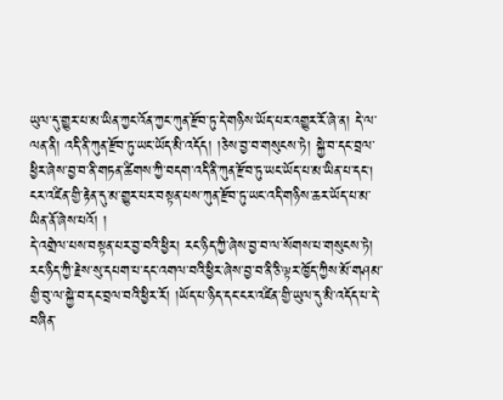ཡུལ་དུ་གྱུར་པ་མ་ཡིན་ཀྱང་འོན་ཀྱང་ཀུན་རྫོབ་ཏུ་དེ་གཉིས་ཡོད་པར་འགྱུར་རོ་ཞེ་ན། དེ་ལ་ལན་ནི། འདི་ནི་ཀུན་རྫོབ་ཏུ་ཡང་ཡོད་མི་འདོད། །ཅེས་བྱ་བ་གསུངས་ཏེ། སྐྱེ་བ་དང་བྲལ་ཕྱིར་ཞེས་བྱ་བ་ནི་གཏན་ཚིགས་ཀྱི་བདག་འདི་ནི་ཀུན་རྫོབ་ཏུ་ཡང་ཡོད་པ་མ་ཡིན་པ་དང། ངར་འཛིན་གྱི་རྟེན་དུ་མ་གྱུར་པར་བསྟན་པས་ཀུན་རྫོབ་ཏུ་ཡང་འདི་གཉིས་ཆར་ཡོད་པ་མ་ཡིན་ནོ་ཞེས་པའོ། །
དེ་འགྲེལ་པས་བསྟན་པར་བྱ་བའི་ཕྱིར། རང་ཉིད་ཀྱི་ཞེས་བྱ་བ་ལ་སོགས་པ་གསུངས་ཏེ། རང་ཉིད་ཀྱི་རྗེས་སུ་དཔག་པ་དང་འགལ་བའི་ཕྱིར་ཞེས་བྱ་བ་ནི་ཅི་ལྟར་ཁྱོད་ཀྱིས་མོ་གཤམ་གྱི་བུ་ལ་སྐྱེ་བ་དང་བྲལ་བའི་ཕྱིར་རོ། །ཡོད་པ་ཉིད་དང་ངར་འཛིན་གྱི་ཡུལ་དུ་མི་འདོད་པ་དེ་བཞིན་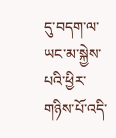དུ་བདག་ལ་ཡང་མ་སྐྱེས་པའི་ཕྱིར་གཉིས་པོ་འདི་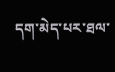དག་མེད་པར་ཐལ་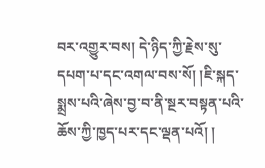བར་འགྱུར་བས། དེ་ཉིད་ཀྱི་རྗེས་སུ་དཔག་པ་དང་འགལ་བས་སོ། །ཇི་སྐད་སྨྲས་པའི་ཞེས་བྱ་བ་ནི་སྔར་བསྟན་པའི་ཆོས་ཀྱི་ཁྱད་པར་དང་ལྡན་པའོ། །